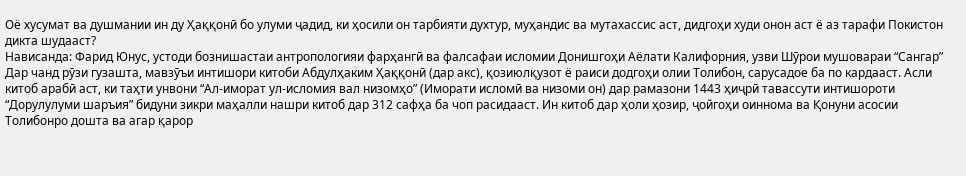Оё хусумат ва душмании ин ду Ҳаққонӣ бо улуми ҷадид, ки ҳосили он тарбияти духтур, муҳандис ва мутахассис аст, дидгоҳи худи онон аст ё аз тарафи Покистон дикта шудааст?
Нависанда: Фарид Юнус, устоди бознишастаи антропологияи фарҳангӣ ва фалсафаи исломии Донишгоҳи Аёлати Калифорния, узви Шӯрои мушовараи “Сангар”
Дар чанд рӯзи гузашта, мавзӯъи интишори китоби Абдулҳаким Ҳаққонӣ (дар акс), қозиюлқузот ё раиси додгоҳи олии Толибон, сарусадое ба по кардааст. Асли китоб арабӣ аст, ки таҳти унвони “Ал-иморат ул-исломия вал низомҳо” (Иморати исломӣ ва низоми он) дар рамазони 1443 ҳиҷрӣ тавассути интишороти “Дорулулуми шаръия” бидуни зикри маҳалли нашри китоб дар 312 сафҳа ба чоп расидааст. Ин китоб дар ҳоли ҳозир, ҷойгоҳи оиннома ва Қонуни асосии Толибонро дошта ва агар қарор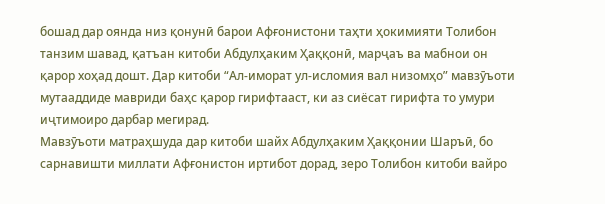бошад дар оянда низ қонунӣ барои Афғонистони таҳти ҳокимияти Толибон танзим шавад, қатъан китоби Абдулҳаким Ҳаққонӣ, марҷаъ ва мабнои он қарор хоҳад дошт. Дар китоби “Ал-иморат ул-исломия вал низомҳо” мавзӯъоти мутааддиде мавриди баҳс қарор гирифтааст, ки аз сиёсат гирифта то умури иҷтимоиро дарбар мегирад.
Мавзӯъоти матраҳшуда дар китоби шайх Абдулҳаким Ҳаққонии Шаръӣ, бо сарнавишти миллати Афғонистон иртибот дорад, зеро Толибон китоби вайро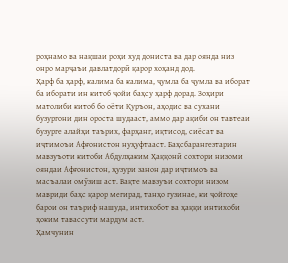роҳнамо ва нақшаи роҳи худ дониста ва дар оянда низ онро марҷаъи давлатдорӣ қарор хоҳанд дод.
Ҳарф ба ҳарф, калима ба калима, ҷумла ба ҷумла ва иборат ба иборати ин китоб ҷойи баҳсу ҳарф дорад. Зоҳири матолиби китоб бо оёти Қуръон, аҳодис ва сухани бузургони дин ороста шудааст, аммо дар ақиби он тавтеаи бузурге алайҳи таърих, фарҳанг, иқтисод, сиёсат ва иҷтимоъи Афғонистон нуҳуфтааст. Баҳсбарангезтарин мавзуъоти китоби Абдулҳаким Ҳаққонӣ сохтори низоми ояндаи Афғонистон, ҳузури занон дар иҷтимоъ ва масъалаи омӯзиш аст. Вақте мавзуъи сохтори низом мавриди баҳс қарор мегирад, танҳо гузинае, ки ҷойгоҳе барои он таъриф нашуда, интихобот ва ҳаққи интихоби ҳоким тавассути мардум аст.
Ҳамчунин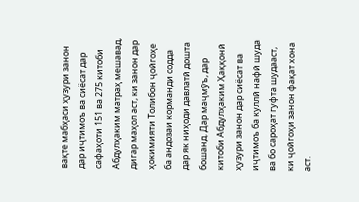вақте мабҳаси ҳузури занон дар иҷтимоъ ва сиёсат дар сафаҳоти 151 ва 275 китоби Абдулҳаким матраҳ мешавад, дигар маҳол аст, ки занон дар ҳокимияти Толибон ҷойгоҳе ба андозаи корманди содда дар як ниҳоди давлатӣ дошта бошанд. Дар маҷмӯъ, дар китоби Абдулҳаким Ҳаққонӣ ҳузури занон дар сиёсат ва иҷтимоъ ба куллӣ нафй шуда ва бо сароҳат гуфта шудааст, ки ҷойгоҳи занон фақат хона аст.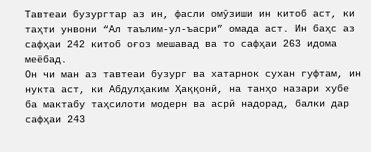Тавтеаи бузургтар аз ин, фасли омӯзиши ин китоб аст, ки таҳти унвони “Ал таълим-ул-ъасри” омада аст. Ин баҳс аз сафҳаи 242 китоб оғоз мешавад ва то сафҳаи 263 идома меёбад.
Он чи ман аз тавтеаи бузург ва хатарнок сухан гуфтам, ин нукта аст, ки Абдулҳаким Ҳаққонӣ, на танҳо назари хубе ба мактабу таҳсилоти модерн ва асрӣ надорад, балки дар сафҳаи 243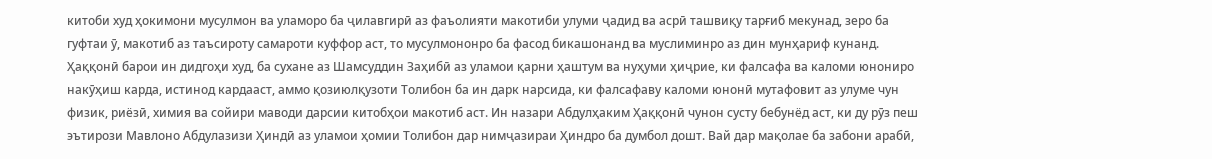китоби худ ҳокимони мусулмон ва уламоро ба ҷилавгирӣ аз фаъолияти макотиби улуми ҷадид ва асрӣ ташвиқу тарғиб мекунад, зеро ба гуфтаи ӯ, макотиб аз таъсироту самароти куффор аст, то мусулмононро ба фасод бикашонанд ва муслиминро аз дин мунҳариф кунанд.
Ҳаққонӣ барои ин дидгоҳи худ, ба сухане аз Шамсуддин Заҳибӣ аз уламои қарни ҳаштум ва нуҳуми ҳиҷрие, ки фалсафа ва каломи юнониро накӯҳиш карда, истинод кардааст, аммо қозиюлқузоти Толибон ба ин дарк нарсида, ки фалсафаву каломи юнонӣ мутафовит аз улуме чун физик, риёзӣ, химия ва сойири маводи дарсии китобҳои макотиб аст. Ин назари Абдулҳаким Ҳаққонӣ чунон сусту бебунёд аст, ки ду рӯз пеш эътирози Мавлоно Абдулазизи Ҳиндӣ аз уламои ҳомии Толибон дар нимҷазираи Ҳиндро ба думбол дошт. Вай дар мақолае ба забони арабӣ,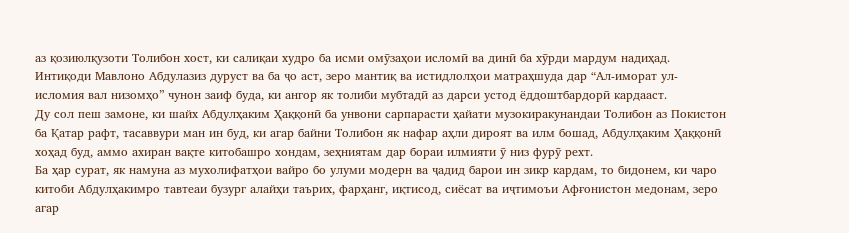аз қозиюлқузоти Толибон хост, ки салиқаи худро ба исми омӯзаҳои исломӣ ва динӣ ба хӯрди мардум надиҳад. Интиқоди Мавлоно Абдулазиз дуруст ва ба ҷо аст, зеро мантиқ ва истидлолҳои матраҳшуда дар “Ал-иморат ул-исломия вал низомҳо” чунон заиф буда, ки ангор як толиби мубтадӣ аз дарси устод ёддоштбардорӣ кардааст.
Ду сол пеш замоне, ки шайх Абдулҳаким Ҳаққонӣ ба унвони сарпарасти ҳайати музокиракунандаи Толибон аз Покистон ба Қатар рафт, тасаввури ман ин буд, ки агар байни Толибон як нафар аҳли дироят ва илм бошад, Абдулҳаким Ҳаққонӣ хоҳад буд, аммо ахиран вақте китобашро хондам, зеҳниятам дар бораи илмияти ӯ низ фурӯ рехт.
Ба ҳар сурат, як намуна аз мухолифатҳои вайро бо улуми модерн ва ҷадид барои ин зикр кардам, то бидонем, ки чаро китоби Абдулҳакимро тавтеаи бузург алайҳи таърих, фарҳанг, иқтисод, сиёсат ва иҷтимоъи Афғонистон медонам, зеро агар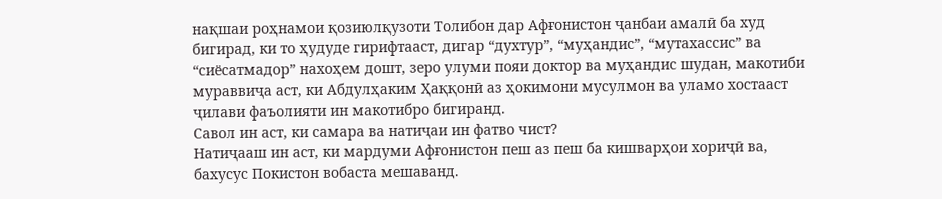нақшаи роҳнамои қозиюлқузоти Толибон дар Афғонистон ҷанбаи амалӣ ба худ бигирад, ки то ҳудуде гирифтааст, дигар “духтур”, “муҳандис”, “мутахассис” ва “сиёсатмадор” нахоҳем дошт, зеро улуми пояи доктор ва муҳандис шудан, макотиби мураввиҷа аст, ки Абдулҳаким Ҳаққонӣ аз ҳокимони мусулмон ва уламо хостааст ҷилави фаъолияти ин макотибро бигиранд.
Савол ин аст, ки самара ва натиҷаи ин фатво чист?
Натиҷааш ин аст, ки мардуми Афғонистон пеш аз пеш ба кишварҳои хориҷӣ ва, бахусус Покистон вобаста мешаванд.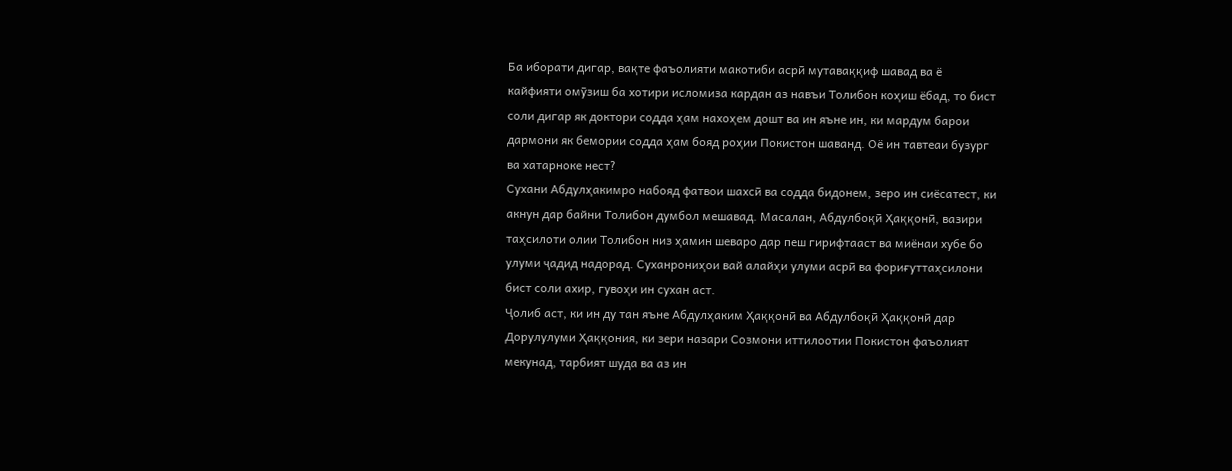Ба иборати дигар, вақте фаъолияти макотиби асрӣ мутаваққиф шавад ва ё кайфияти омӯзиш ба хотири исломиза кардан аз навъи Толибон коҳиш ёбад, то бист соли дигар як доктори содда ҳам нахоҳем дошт ва ин яъне ин, ки мардум барои дармони як бемории содда ҳам бояд роҳии Покистон шаванд. Оё ин тавтеаи бузург ва хатарноке нест?
Сухани Абдулҳакимро набояд фатвои шахсӣ ва содда бидонем, зеро ин сиёсатест, ки акнун дар байни Толибон думбол мешавад. Масалан, Абдулбоқӣ Ҳаққонӣ, вазири таҳсилоти олии Толибон низ ҳамин шеваро дар пеш гирифтааст ва миёнаи хубе бо улуми ҷадид надорад. Суханрониҳои вай алайҳи улуми асрӣ ва фориғуттаҳсилони бист соли ахир, гувоҳи ин сухан аст.
Ҷолиб аст, ки ин ду тан яъне Абдулҳаким Ҳаққонӣ ва Абдулбоқӣ Ҳаққонӣ дар Дорулулуми Ҳаққония, ки зери назари Созмони иттилоотии Покистон фаъолият мекунад, тарбият шуда ва аз ин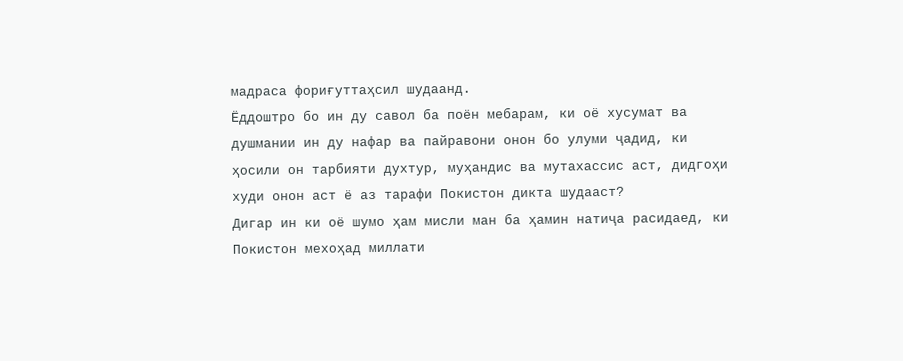мадраса фориғуттаҳсил шудаанд.
Ёддоштро бо ин ду савол ба поён мебарам, ки оё хусумат ва душмании ин ду нафар ва пайравони онон бо улуми ҷадид, ки ҳосили он тарбияти духтур, муҳандис ва мутахассис аст, дидгоҳи худи онон аст ё аз тарафи Покистон дикта шудааст?
Дигар ин ки оё шумо ҳам мисли ман ба ҳамин натиҷа расидаед, ки Покистон мехоҳад миллати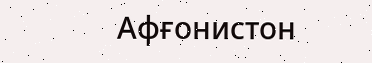Афғонистон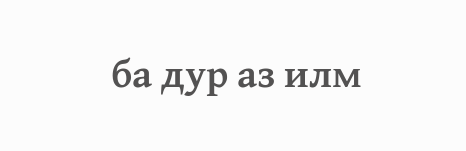ба дур аз илм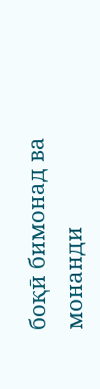боқӣ бимонад ва монанди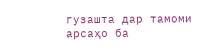гузашта дар тамоми арсаҳо ба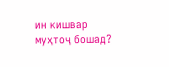ин кишвар муҳтоҷ бошад?